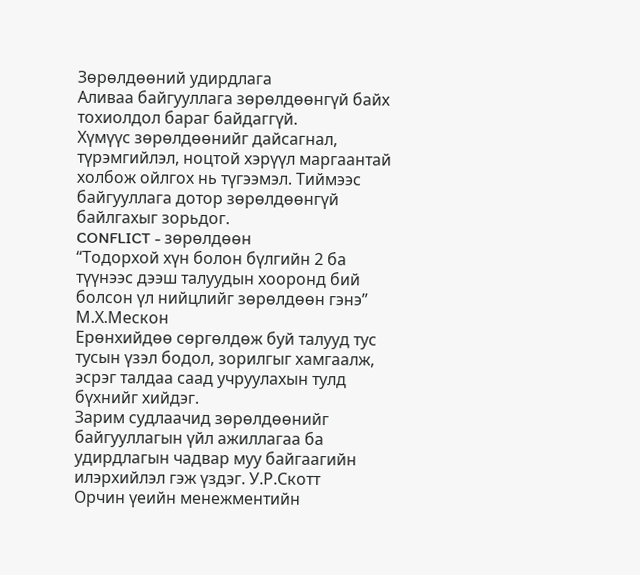Зөрөлдөөний удирдлага
Аливаа байгууллага зөрөлдөөнгүй байх
тохиолдол бараг байдаггүй.
Хүмүүс зөрөлдөөнийг дайсагнал,
түрэмгийлэл, ноцтой хэрүүл маргаантай
холбож ойлгох нь түгээмэл. Тиймээс
байгууллага дотор зөрөлдөөнгүй
байлгахыг зорьдог.
CONFLICT - зөрөлдөөн
“Тодорхой хүн болон бүлгийн 2 ба
түүнээс дээш талуудын хооронд бий
болсон үл нийцлийг зөрөлдөөн гэнэ”
М.Х.Мескон
Ерөнхийдөө сөргөлдөж буй талууд тус
тусын үзэл бодол, зорилгыг хамгаалж,
эсрэг талдаа саад учруулахын тулд
бүхнийг хийдэг.
Зарим судлаачид зөрөлдөөнийг
байгууллагын үйл ажиллагаа ба
удирдлагын чадвар муу байгаагийн
илэрхийлэл гэж үздэг. У.Р.Скотт
Орчин үеийн менежментийн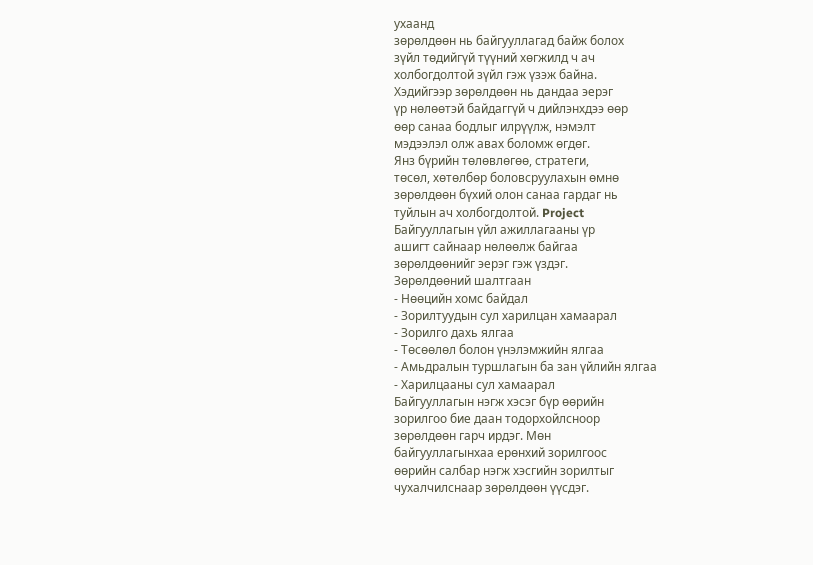ухаанд
зөрөлдөөн нь байгууллагад байж болох
зүйл төдийгүй түүний хөгжилд ч ач
холбогдолтой зүйл гэж үзэж байна.
Хэдийгээр зөрөлдөөн нь дандаа эерэг
үр нөлөөтэй байдаггүй ч дийлэнхдээ өөр
өөр санаа бодлыг илрүүлж, нэмэлт
мэдээлэл олж авах боломж өгдөг.
Янз бүрийн төлөвлөгөө, стратеги,
төсөл, хөтөлбөр боловсруулахын өмнө
зөрөлдөөн бүхий олон санаа гардаг нь
туйлын ач холбогдолтой. Project
Байгууллагын үйл ажиллагааны үр
ашигт сайнаар нөлөөлж байгаа
зөрөлдөөнийг эерэг гэж үздэг.
Зөрөлдөөний шалтгаан
- Нөөцийн хомс байдал
- Зорилтуудын сул харилцан хамаарал
- Зорилго дахь ялгаа
- Төсөөлөл болон үнэлэмжийн ялгаа
- Амьдралын туршлагын ба зан үйлийн ялгаа
- Харилцааны сул хамаарал
Байгууллагын нэгж хэсэг бүр өөрийн
зорилгоо бие даан тодорхойлсноор
зөрөлдөөн гарч ирдэг. Мөн
байгууллагынхаа ерөнхий зорилгоос
өөрийн салбар нэгж хэсгийн зорилтыг
чухалчилснаар зөрөлдөөн үүсдэг.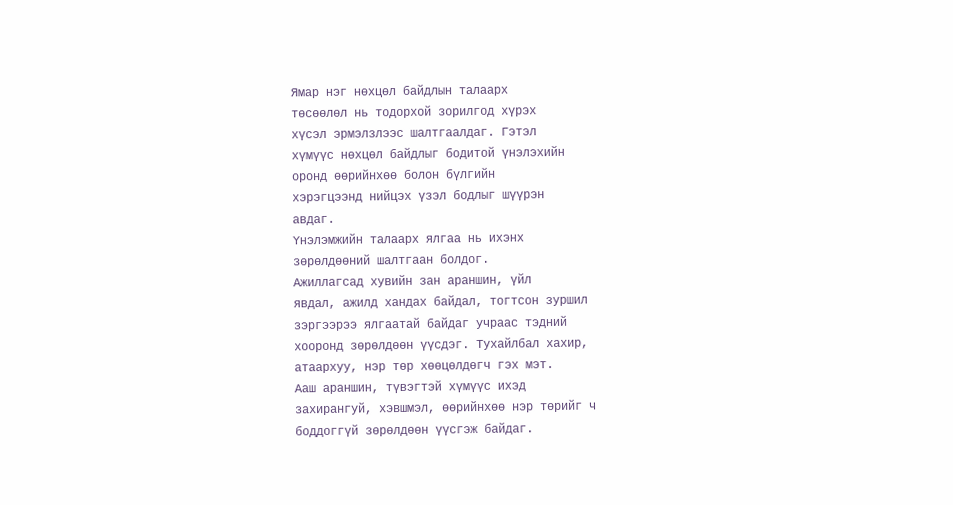Ямар нэг нөхцөл байдлын талаарх
төсөөлөл нь тодорхой зорилгод хүрэх
хүсэл эрмэлзлээс шалтгаалдаг. Гэтэл
хүмүүс нөхцөл байдлыг бодитой үнэлэхийн
оронд өөрийнхөө болон бүлгийн
хэрэгцээнд нийцэх үзэл бодлыг шүүрэн
авдаг.
Үнэлэмжийн талаарх ялгаа нь ихэнх
зөрөлдөөний шалтгаан болдог.
Ажиллагсад хувийн зан араншин, үйл
явдал, ажилд хандах байдал, тогтсон зуршил
зэргээрээ ялгаатай байдаг учраас тэдний
хооронд зөрөлдөөн үүсдэг. Тухайлбал хахир,
атаархуу, нэр төр хөөцөлдөгч гэх мэт.
Ааш араншин, түвэгтэй хүмүүс ихэд
захирангуй, хэвшмэл, өөрийнхөө нэр төрийг ч
боддоггүй зөрөлдөөн үүсгэж байдаг.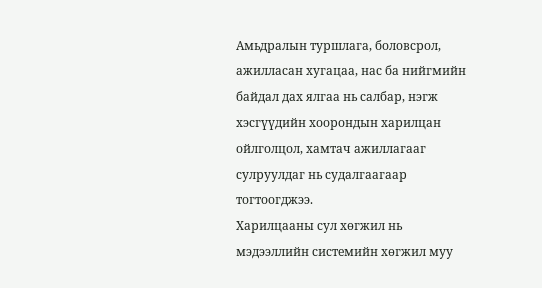Амьдралын туршлага, боловсрол,
ажилласан хугацаа, нас ба нийгмийн
байдал дах ялгаа нь салбар, нэгж
хэсгүүдийн хоорондын харилцан
ойлголцол, хамтач ажиллагааг
сулруулдаг нь судалгаагаар
тогтоогджээ.
Харилцааны сул хөгжил нь
мэдээллийн системийн хөгжил муу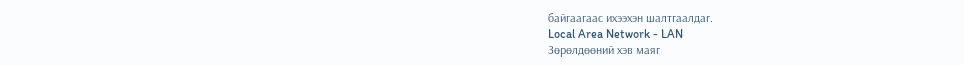байгаагаас ихээхэн шалтгаалдаг.
Local Area Network - LAN
Зөрөлдөөний хэв маяг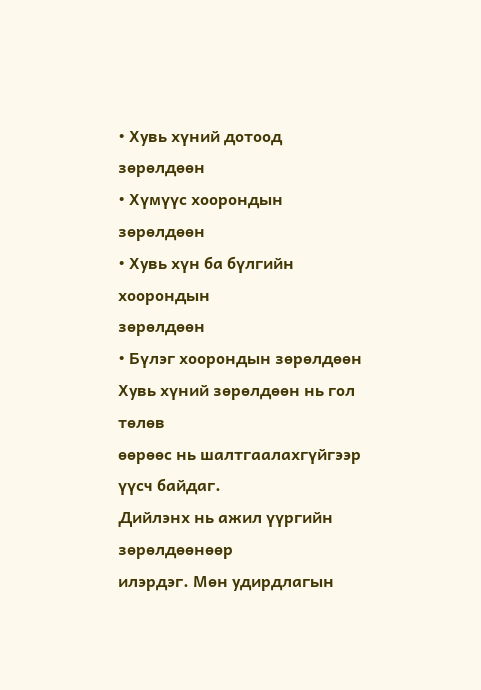• Хувь хүний дотоод зөрөлдөөн
• Хүмүүс хоорондын зөрөлдөөн
• Хувь хүн ба бүлгийн хоорондын
зөрөлдөөн
• Бүлэг хоорондын зөрөлдөөн
Хувь хүний зөрөлдөөн нь гол төлөв
өөрөөс нь шалтгаалахгүйгээр үүсч байдаг.
Дийлэнх нь ажил үүргийн зөрөлдөөнөөр
илэрдэг. Мөн удирдлагын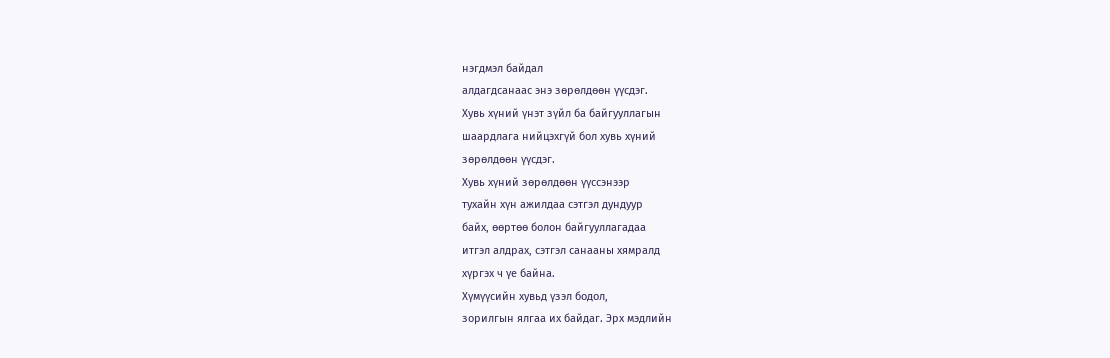нэгдмэл байдал
алдагдсанаас энэ зөрөлдөөн үүсдэг.
Хувь хүний үнэт зүйл ба байгууллагын
шаардлага нийцэхгүй бол хувь хүний
зөрөлдөөн үүсдэг.
Хувь хүний зөрөлдөөн үүссэнээр
тухайн хүн ажилдаа сэтгэл дундуур
байх, өөртөө болон байгууллагадаа
итгэл алдрах, сэтгэл санааны хямралд
хүргэх ч үе байна.
Хүмүүсийн хувьд үзэл бодол,
зорилгын ялгаа их байдаг. Эрх мэдлийн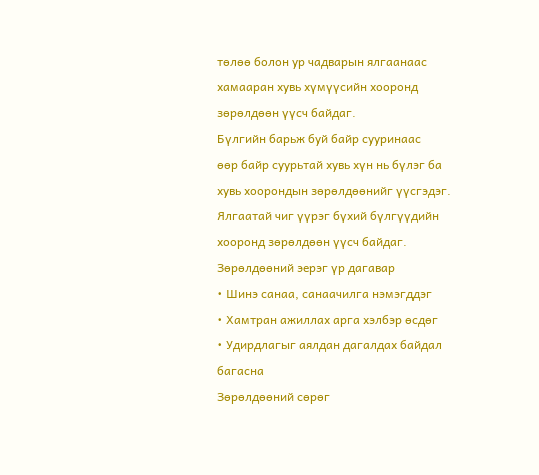төлөө болон ур чадварын ялгаанаас
хамааран хувь хүмүүсийн хооронд
зөрөлдөөн үүсч байдаг.
Бүлгийн барьж буй байр сууринаас
өөр байр суурьтай хувь хүн нь бүлэг ба
хувь хоорондын зөрөлдөөнийг үүсгэдэг.
Ялгаатай чиг үүрэг бүхий бүлгүүдийн
хооронд зөрөлдөөн үүсч байдаг.
Зөрөлдөөний эерэг үр дагавар
• Шинэ санаа, санаачилга нэмэгддэг
• Хамтран ажиллах арга хэлбэр өсдөг
• Удирдлагыг аялдан дагалдах байдал
багасна
Зөрөлдөөний сөрөг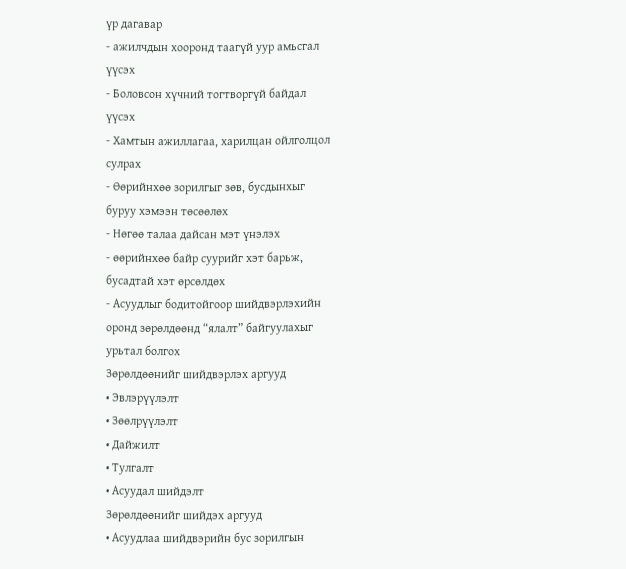үр дагавар
- ажилчдын хооронд таагүй уур амьсгал
үүсэх
- Боловсон хүчний тогтворгүй байдал
үүсэх
- Хамтын ажиллагаа, харилцан ойлголцол
сулрах
- Өөрийнхөө зорилгыг зөв, бусдынхыг
буруу хэмээн төсөөлөх
- Нөгөө талаа дайсан мэт үнэлэх
- өөрийнхөө байр суурийг хэт барьж,
бусадтай хэт өрсөлдөх
- Асуудлыг бодитойгоор шийдвэрлэхийн
оронд зөрөлдөөнд “ялалт” байгуулахыг
урьтал болгох
Зөрөлдөөнийг шийдвэрлэх аргууд
• Эвлэрүүлэлт
• Зөөлрүүлэлт
• Дайжилт
• Тулгалт
• Асуудал шийдэлт
Зөрөлдөөнийг шийдэх аргууд
• Асуудлаа шийдвэрийн бус зорилгын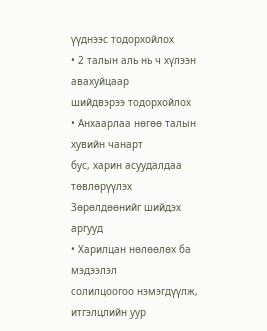үүднээс тодорхойлох
• 2 талын аль нь ч хүлээн авахуйцаар
шийдвэрээ тодорхойлох
• Анхаарлаа нөгөө талын хувийн чанарт
бус, харин асуудалдаа төвлөрүүлэх
Зөрөлдөөнийг шийдэх аргууд
• Харилцан нөлөөлөx ба мэдээлэл
солилцоогоо нэмэгдүүлж, итгэлцлийн уур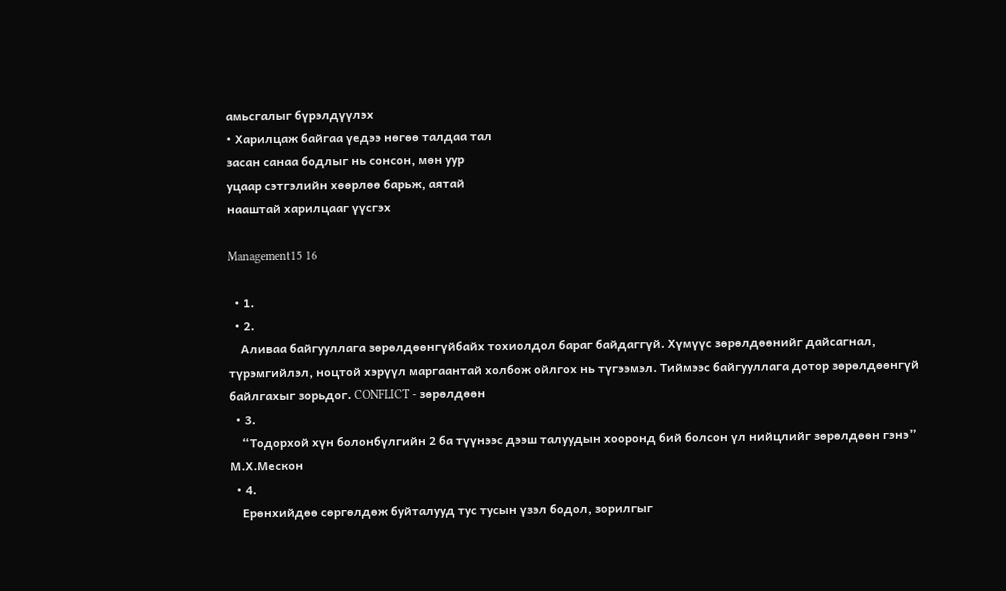амьсгалыг бүрэлдүүлэх
• Харилцаж байгаа үедээ нөгөө талдаа тал
засан санаа бодлыг нь сонсон, мөн уур
уцаар сэтгэлийн хөөрлөө барьж, аятай
нааштай харилцааг үүсгэх

Management15 16

  • 1.
  • 2.
    Аливаа байгууллага зөрөлдөөнгүйбайх тохиолдол бараг байдаггүй. Хүмүүс зөрөлдөөнийг дайсагнал, түрэмгийлэл, ноцтой хэрүүл маргаантай холбож ойлгох нь түгээмэл. Тиймээс байгууллага дотор зөрөлдөөнгүй байлгахыг зорьдог. CONFLICT - зөрөлдөөн
  • 3.
    “Тодорхой хүн болонбүлгийн 2 ба түүнээс дээш талуудын хооронд бий болсон үл нийцлийг зөрөлдөөн гэнэ” М.Х.Мескон
  • 4.
    Ерөнхийдөө сөргөлдөж буйталууд тус тусын үзэл бодол, зорилгыг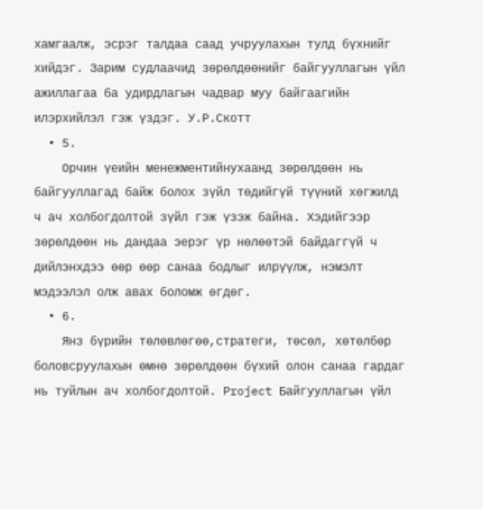хамгаалж, эсрэг талдаа саад учруулахын тулд бүхнийг хийдэг. Зарим судлаачид зөрөлдөөнийг байгууллагын үйл ажиллагаа ба удирдлагын чадвар муу байгаагийн илэрхийлэл гэж үздэг. У.Р.Скотт
  • 5.
    Орчин үеийн менежментийнухаанд зөрөлдөөн нь байгууллагад байж болох зүйл төдийгүй түүний хөгжилд ч ач холбогдолтой зүйл гэж үзэж байна. Хэдийгээр зөрөлдөөн нь дандаа эерэг үр нөлөөтэй байдаггүй ч дийлэнхдээ өөр өөр санаа бодлыг илрүүлж, нэмэлт мэдээлэл олж авах боломж өгдөг.
  • 6.
    Янз бүрийн төлөвлөгөө,стратеги, төсөл, хөтөлбөр боловсруулахын өмнө зөрөлдөөн бүхий олон санаа гардаг нь туйлын ач холбогдолтой. Project Байгууллагын үйл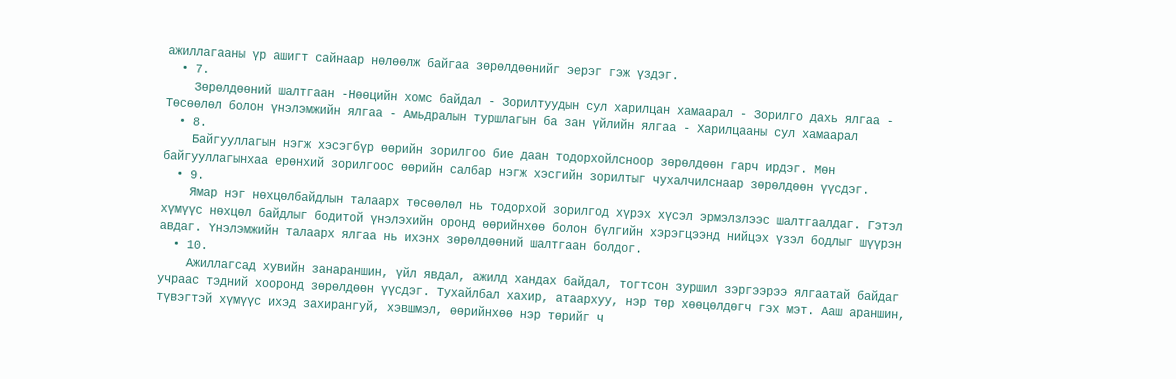ажиллагааны үр ашигт сайнаар нөлөөлж байгаа зөрөлдөөнийг эерэг гэж үздэг.
  • 7.
    Зөрөлдөөний шалтгаан -Нөөцийн хомс байдал - Зорилтуудын сул харилцан хамаарал - Зорилго дахь ялгаа - Төсөөлөл болон үнэлэмжийн ялгаа - Амьдралын туршлагын ба зан үйлийн ялгаа - Харилцааны сул хамаарал
  • 8.
    Байгууллагын нэгж хэсэгбүр өөрийн зорилгоо бие даан тодорхойлсноор зөрөлдөөн гарч ирдэг. Мөн байгууллагынхаа ерөнхий зорилгоос өөрийн салбар нэгж хэсгийн зорилтыг чухалчилснаар зөрөлдөөн үүсдэг.
  • 9.
    Ямар нэг нөхцөлбайдлын талаарх төсөөлөл нь тодорхой зорилгод хүрэх хүсэл эрмэлзлээс шалтгаалдаг. Гэтэл хүмүүс нөхцөл байдлыг бодитой үнэлэхийн оронд өөрийнхөө болон бүлгийн хэрэгцээнд нийцэх үзэл бодлыг шүүрэн авдаг. Үнэлэмжийн талаарх ялгаа нь ихэнх зөрөлдөөний шалтгаан болдог.
  • 10.
    Ажиллагсад хувийн занараншин, үйл явдал, ажилд хандах байдал, тогтсон зуршил зэргээрээ ялгаатай байдаг учраас тэдний хооронд зөрөлдөөн үүсдэг. Тухайлбал хахир, атаархуу, нэр төр хөөцөлдөгч гэх мэт. Ааш араншин, түвэгтэй хүмүүс ихэд захирангуй, хэвшмэл, өөрийнхөө нэр төрийг ч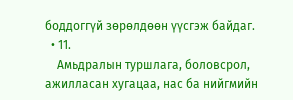боддоггүй зөрөлдөөн үүсгэж байдаг.
  • 11.
    Амьдралын туршлага, боловсрол, ажилласан хугацаа, нас ба нийгмийн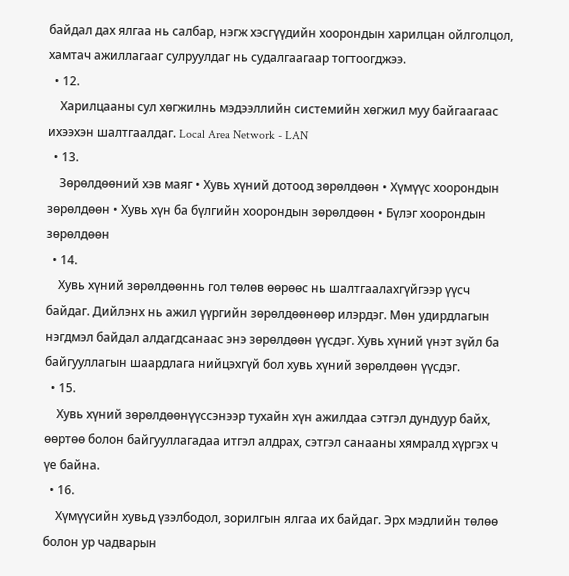байдал дах ялгаа нь салбар, нэгж хэсгүүдийн хоорондын харилцан ойлголцол, хамтач ажиллагааг сулруулдаг нь судалгаагаар тогтоогджээ.
  • 12.
    Харилцааны сул хөгжилнь мэдээллийн системийн хөгжил муу байгаагаас ихээхэн шалтгаалдаг. Local Area Network - LAN
  • 13.
    Зөрөлдөөний хэв маяг • Хувь хүний дотоод зөрөлдөөн • Хүмүүс хоорондын зөрөлдөөн • Хувь хүн ба бүлгийн хоорондын зөрөлдөөн • Бүлэг хоорондын зөрөлдөөн
  • 14.
    Хувь хүний зөрөлдөөннь гол төлөв өөрөөс нь шалтгаалахгүйгээр үүсч байдаг. Дийлэнх нь ажил үүргийн зөрөлдөөнөөр илэрдэг. Мөн удирдлагын нэгдмэл байдал алдагдсанаас энэ зөрөлдөөн үүсдэг. Хувь хүний үнэт зүйл ба байгууллагын шаардлага нийцэхгүй бол хувь хүний зөрөлдөөн үүсдэг.
  • 15.
    Хувь хүний зөрөлдөөнүүссэнээр тухайн хүн ажилдаа сэтгэл дундуур байх, өөртөө болон байгууллагадаа итгэл алдрах, сэтгэл санааны хямралд хүргэх ч үе байна.
  • 16.
    Хүмүүсийн хувьд үзэлбодол, зорилгын ялгаа их байдаг. Эрх мэдлийн төлөө болон ур чадварын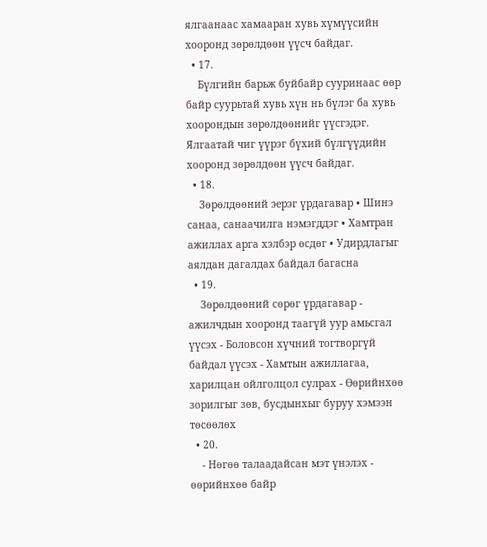ялгаанаас хамааран хувь хүмүүсийн хооронд зөрөлдөөн үүсч байдаг.
  • 17.
    Бүлгийн барьж буйбайр сууринаас өөр байр суурьтай хувь хүн нь бүлэг ба хувь хоорондын зөрөлдөөнийг үүсгэдэг. Ялгаатай чиг үүрэг бүхий бүлгүүдийн хооронд зөрөлдөөн үүсч байдаг.
  • 18.
    Зөрөлдөөний эерэг үрдагавар • Шинэ санаа, санаачилга нэмэгддэг • Хамтран ажиллах арга хэлбэр өсдөг • Удирдлагыг аялдан дагалдах байдал багасна
  • 19.
    Зөрөлдөөний сөрөг үрдагавар - ажилчдын хооронд таагүй уур амьсгал үүсэх - Боловсон хүчний тогтворгүй байдал үүсэх - Хамтын ажиллагаа, харилцан ойлголцол сулрах - Өөрийнхөө зорилгыг зөв, бусдынхыг буруу хэмээн төсөөлөх
  • 20.
    - Нөгөө талаадайсан мэт үнэлэх - өөрийнхөө байр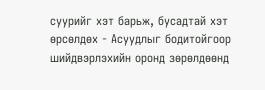суурийг хэт барьж, бусадтай хэт өрсөлдөх - Асуудлыг бодитойгоор шийдвэрлэхийн оронд зөрөлдөөнд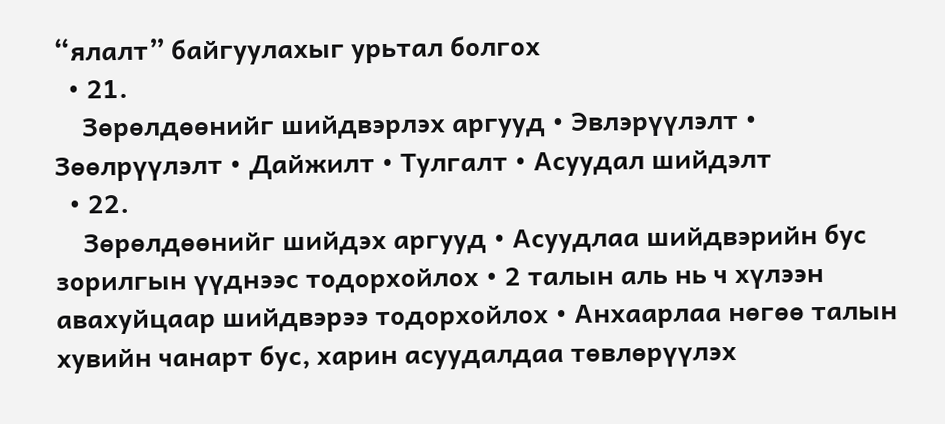“ялалт” байгуулахыг урьтал болгох
  • 21.
    Зөрөлдөөнийг шийдвэрлэх аргууд • Эвлэрүүлэлт • Зөөлрүүлэлт • Дайжилт • Тулгалт • Асуудал шийдэлт
  • 22.
    Зөрөлдөөнийг шийдэх аргууд • Асуудлаа шийдвэрийн бус зорилгын үүднээс тодорхойлох • 2 талын аль нь ч хүлээн авахуйцаар шийдвэрээ тодорхойлох • Анхаарлаа нөгөө талын хувийн чанарт бус, харин асуудалдаа төвлөрүүлэх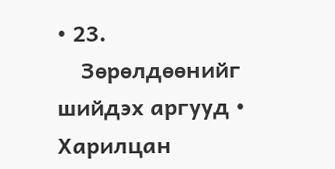• 23.
    Зөрөлдөөнийг шийдэх аргууд • Харилцан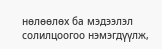нөлөөлөx ба мэдээлэл солилцоогоо нэмэгдүүлж,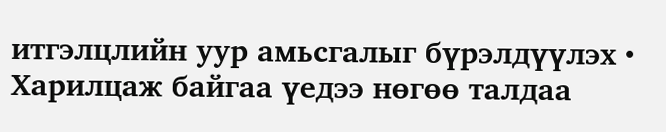итгэлцлийн уур амьсгалыг бүрэлдүүлэх • Харилцаж байгаа үедээ нөгөө талдаа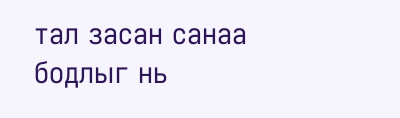тал засан санаа бодлыг нь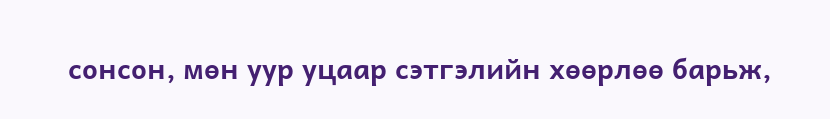сонсон, мөн уур уцаар сэтгэлийн хөөрлөө барьж,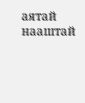аятай нааштай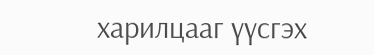харилцааг үүсгэх